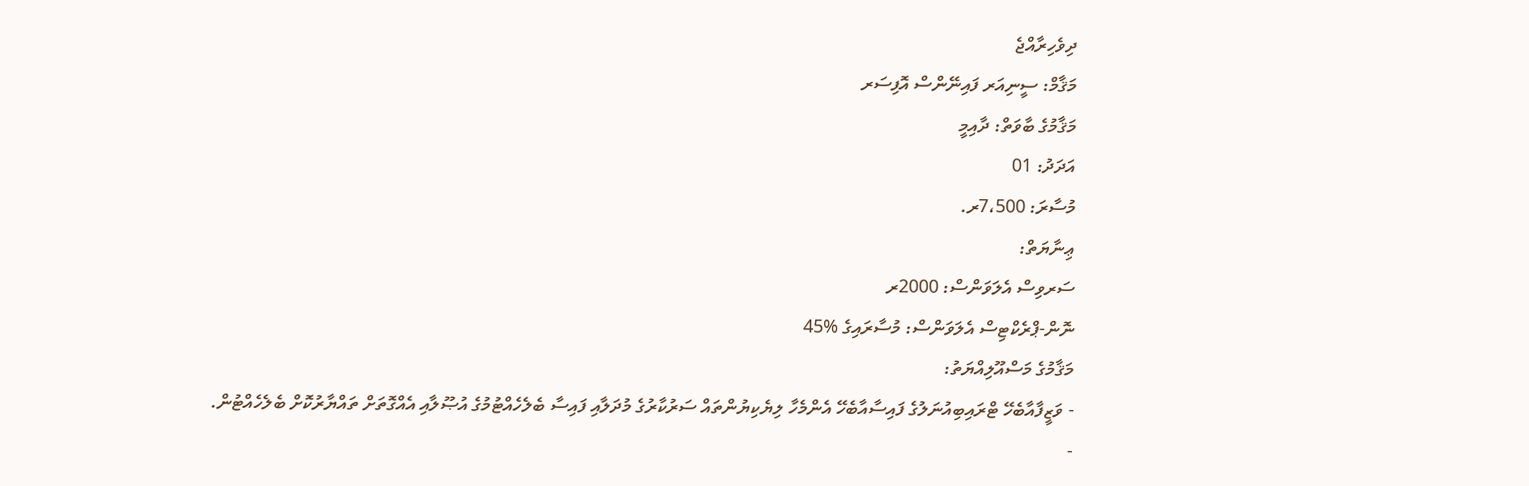ދިވެހިރާއްޖެ
މަޤާމް: ސީނިއަރ ފައިނޭންސް އޮފިސަރ
މަޤާމުގެ ބާވަތް: ދާއިމީ
އަދަދު: 01
މުސާރަ: 7،500ރ.
ޢިނާޔަތް:
ސަރވިސް އެލަވަންސް: 2000ރ
ނޮން-ޕްރެކްޓިސް އެލަވަންސް: މުސާރައިގެ %45
މަޤާމުގެ މަސްއޫލިއްޔަތު:
- ވަޒީފާއާބެހޭ ޓްރައިބިއުނަލުގެ ފައިސާއާބެހޭ އެންމެހާ ލިޔެކިޔުންތައް ސަރުކާރުގެ މުދަލާއި ފައިސާ ބެލެހެއްޓުމުގެ އުޞޫލާއި އެއްގޮތަށް ތައްޔާރުކޮށް ބެލެހެއްޓުން.
-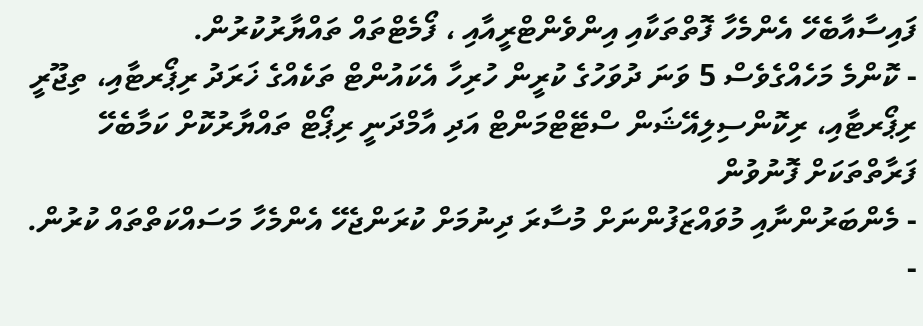ފައިސާއާބެހޭ އެންމެހާ ފޮތްތަކާއި އިންވެންޓްރީއާއި ، ފޯމެޓްތައް ތައްޔާރުކުރުން.
- ކޮންމެ މަހެއްގެވެސް 5 ވަނަ ދުވަހުގެ ކުރީން ހުރިހާ އެކައުންޓް ތަކެއްގެ ޚަރަދު ރިޕޯރޓާއި، ތިޖޫރީ ރިޕޯރޓާއި، ރިކޮންސިލިއޭޝަން ސްޓޭޓްމަންޓް އަދި އާމްދަނީ ރިޕޯޓް ތައްޔާރުކޮށް ކަމާބެހޭ ފަރާތްތަކަށް ފޮނުވުން
- މެންބަރުންނާއި މުވައްޒަފުންނަށް މުސާރަ ދިނުމަށް ކުރަންޖެހޭ އެންމެހާ މަސައްކަތްތައް ކުރުން.
-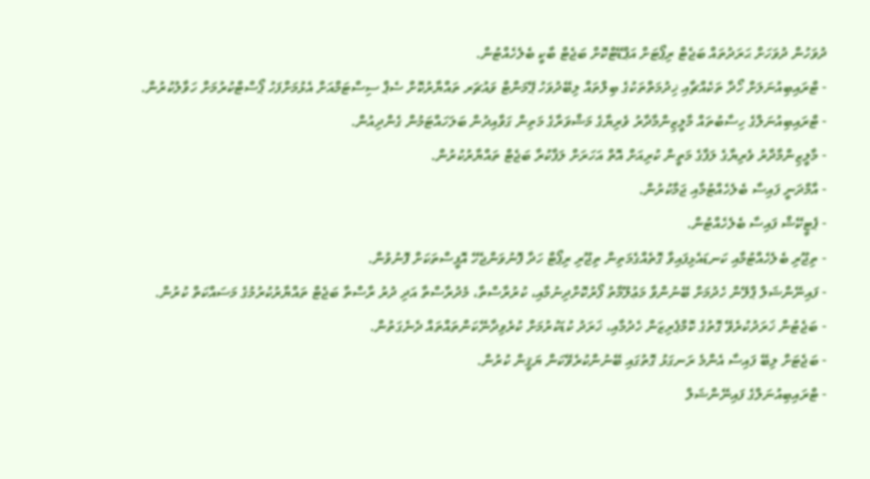ދުވަހުން ދުވަހަށް ޙަރަދުތައް ބަޖެޓް ރިޕޯޓަށް އަޕްޑޭޓްކޮށް ބަޖެޓް ބާކީ ބެލެހެއްޓުން.
- ޓްރައިބިއުނަލަށް ހޯދާ ތަކެއްޗާއި ޚިދުމަތްތަކުގެ ބިލްތައް ލިބޭދުވަހު ޕޭމަންޓް ވައުޗަރ ތައްޔާރުކޮށް ސެޕް ސިސްޓަމްއަށް އެޅުމަށްފަހު ޕޯސްޓްކުރުމަށް ހަވާލުކުރުން.
- ޓްރައިބިއުނަލްގެ ހިސާބުތައް މާލީޒިންމާދާރު ވެރިޔާގެ މަޝްވަރާގެ މަތިން ގަވާއިދުން ބަލަހައްޓަމުން ގެންދިއުން.
- މާލީޒިންމާދާރު ވެރިޔާގެ ލަފާގެ މަތީން ކުރިއަށް އޮތް އަހަރަށް ލަފާކުރާ ބަޖެޓް ތައްޔާރުކުރުން.
- އާމްދަނީ ފައިސާ ބެލެހެއްޓުމާއި ޖަމާކުރުން.
- ޕެޓީކޭޝް ފައިސާ ބެލެހެއްޓުން.
- ތިޖޫރި ބެލެހެއްޓުމާއި ކަނޑައެޅިފައިވާ ގޮތެއްގެމަތިން ތިޖޫރި ރިޕޯޓް ހަދާ ފޮނުވަންޖެހޭ އޮފީސްތަކަށް ފޮނުވުން.
- ފައިނޭންޝަލް ޕްލޭން ހެދުމަށް ބޭނުންވާ މަޢުލޫމާތު ފޯރުކޮށްދިނުމާއި، ކުރުރާސްތާ، މެދުރާސްތާ އަދި ދުރު ރާސްތާ ބަޖެޓް ތައްޔާރުކުރުމުގެ މަސައްކަތް ކުރުން.
- ބަޖެޓުން ޚަރަދުކުރެވޭ ގޮތުގެ ކޮމްޕެރިޒަން ހެދުމާއި، ޚަރަދު ކުޑަކުރުމަށް ކުރެވިދާނޭކަންތައްތައް ދެނެގަތުން.
- ބަޖެޓަށް ލިބޭ ފައިސާ އެންމެ ރަނގަޅު ގޮތުގައި ބޭނުންކުރެވޭކަން ޔަޤީން ކުރުން.
- ޓްރައިބިއުނަލްގެ ފައިނޭންޝަލް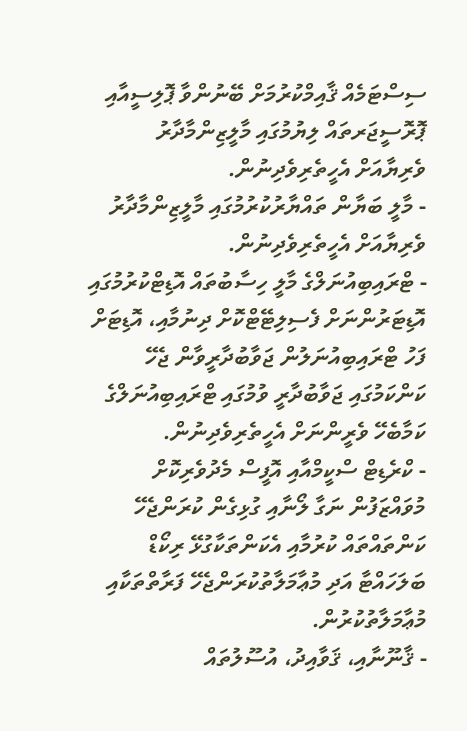ސިސްޓަމެއް ޤާއިމްކުރުމަށް ބޭނުންވާ ޕޮލިސީއާއި ޕޮރޮސީޖަރތައް ލިޔުމުގައި މާލީޒިންމާދާރު ވެރިޔާއަށް އެހީތެރިވެދިނުން.
- މާލީ ބަޔާން ތައްޔާރުކުރުމުގައި މާލީޒިންމާދާރު ވެރިޔާއަށް އެހީތެރިވެދިނުން.
- ޓްރައިބިއުނަލްގެ މާލީ ހިސާބުތައް އޮޑިޓްކުރުމުގައި އޮޑިޓަރުންނަށް ފެސިލިޓޭޓްކޮށް ދިނުމާއި، އޮޑިޓަށް ފަހު ޓްރައިބިއުނަލުން ޖަވާބުދާރީވާން ޖެހޭ ކަންކަމުގައި ޖަވާބުދާރީ ވުމުގައި ޓްރައިބިއުނަލްގެ ކަމާބެހޭ ވެރީންނަށް އެހީތެރިވެދިނުން.
- ކްރެޑިޓް ސްކީމްއާއި އޮފީސް މެދުވެރިކޮށް މުވައްޒަފުން ނަގާ ލޯނާއި ގުޅިގެން ކުރަންޖެހޭ ކަންތައްތައް ކުރުމާއި އެކަންތަކާގުޅޭ ރިކޯޑް ބަލަހައްޓާ އަދި މުޢާމަލާތުކުރަންޖެހޭ ފަރާތްތަކާއި މުޢާމަލާތުކުރުން.
- ޤާނޫނާއި، ޤަވާއިދު، އުސޫލުތައް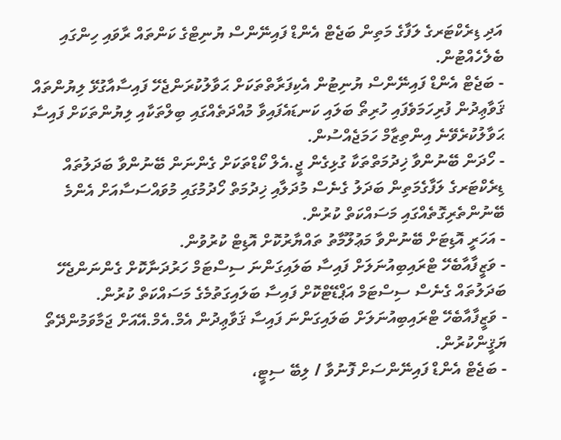އަދި ޑިރެކްޓަރގެ ލަފާގެ މަތިން ބަޖެޓް އެންޑް ފައިނޭންސް ޔުނިޓްގެ ކަންތައް ރާވައި ހިންގައި ބެލެހެއްޓުން.
- ބަޖެޓް އެންޑް ފައިނޭންސް ޔުނިޓުން އެކިފަރާތްތަކަށް ޙަވާލުކުރަންޖެހޭ ފައިސާއާގުޅޭ ލިޔުންތައް ޤަވާޢިދުން ފުރިހަމަވެފައި ހުރިތޯ ބަލައި ކަނޑައެފައިވާ މުއްދަތެއްގައި ބިލްތަކާއި ލިޔުންތަކަށް ފައިސާ ޙަވާލުކުރެވޭނެ އިންތިޒާމް ހަމަޖެއްސުން.
- ހޯދަން ބޭނުންވާ ޚިދުމަތްތަކާ ގުޅިގެން ޖީ.އެލް ކޯޑްތަކަށް ގެންނަން ބޭނުންވާ ބަދަލުތައް ޑިރެކްޓަރގެ ލަފާގެމަތިން ބަދަލު ގެނެސް މުދަލާއި ޚިދުމަތް ހޯދުމުގައި މުވައްސަސާއަށް އެންމެ ބޭނުންތެރިގޮތެއްގައި މަސައްކަތް ކުރުން.
- އަހަރީ އޮޑިޓަށް ބޭނުންވާ މަޢުލޫމާތު ތައްޔާރުކޮށް އޮޑިޓް ކުރުވުން.
- ވަޒީފާއާބެހޭ ޓްރައިބިއުނަލަށް ފައިސާ ބަލައިގަންނަ ސިސްޓަމް ހަރުދަނާކޮށް ގެންނަންޖެހޭ ބަދަލުތައް ގެނެސް ސިސްޓަމް އަޕްޑޭޓްކޮށް ފައިސާ ބަލައިގަތުމެގެ މަސައްކަތް ކުރުން.
- ވަޒީފާއާބެހޭ ޓްރައިބިއުނަލަށް ބަލައިގަންނަ ފައިސާ ޤަވާޢިދުން އެމް.އެމް.އޭއަށް ޖަމާވަމުންދޭތޯ ޔަޤީންކުރުން.
- ބަޖެޓް އެންޑް ފައިނޭންސަށް ފޮނުވާ / ލިބޭ ސިޓީ،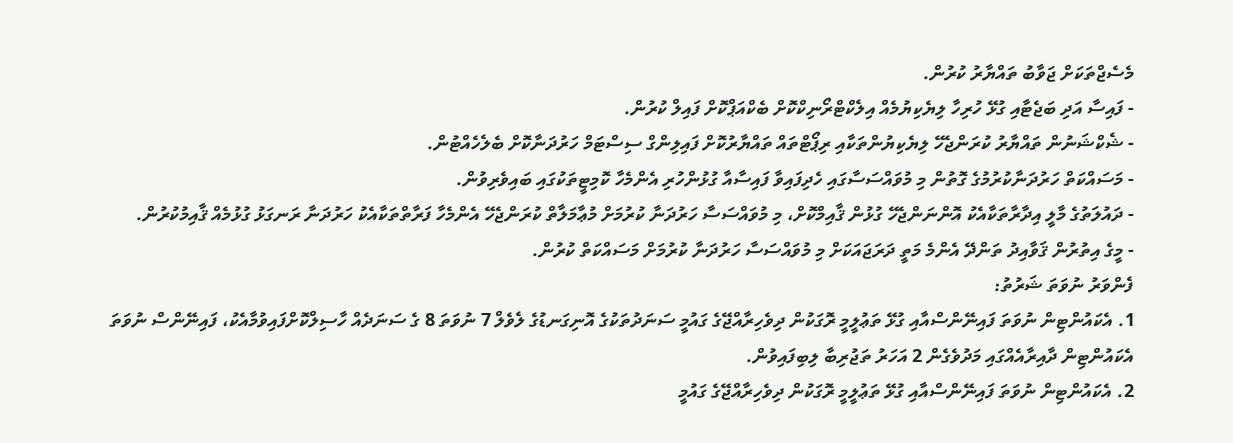މެސެޖްތަކަށް ޖަވާބު ތައްޔާރު ކުރުން.
- ފައިސާ އަދި ބަޖެޓާއި ގުޅޭ ހުރިހާ ލިޔެކިޔުމެއް އިލެކްޓްރޯނިކްކޮށް ބެކްއަޕްކޮށް ފައިލް ކުރުން.
- ޝެކްޝަނުން ތައްޔާރު ކުރަންޖެހޭ ލިޔެކިޔުންތަކާއި ރިޕޯޓްތައް ތައްޔާރުކޮށް ފައިލިންގް ސިސްޓަމް ހަރުދަނާކޮށް ބެލެހެއްޓުން.
- މަސައްކަތް ހަރުދަނާކުރުމުގެ ގޮތުން މި މުވައްސަސާގައި ހެދިފައިވާ ފައިސާއާ ގުޅުންހުރި އެންމެހާ ކޮމިޓީތަކުގައި ބައިވެރިވުން.
- ދައުލަތުގެ މާލީ އިދާރާތަކާއެކު އޮންނަންޖެހޭ ގުޅުން ޤާއިމްކޮށް، މި މުވައްސަސާ ހަރުދަނާ ކުރުމަށް މުޢާމަލާތް ކުރަންޖެހޭ އެންމެހާ ފަރާތްތަކާއެކު ހަރުދަނާ ރަނގަޅު ގުޅުމެއް ޤާއިމުކުރުން.
- މީގެ އިތުރުން ޤަވާއިދު ތަންދޭ އެންމެ މަތީ ދަރަޖައަކަށް މި މުވައްސަސާ ހަރުދަނާ ކުރުމަށް މަސައްކަތް ކުރުން.
ފެންވަރު ނުވަތަ ޝަރުތު:
1. އެކައުންޓިން ނުވަތަ ފައިނޭންސްއާއި ގުޅޭ ތަޢުލީމީ ރޮގަކުން ދިވެހިރާއްޖޭގެ ގައުމީ ސަނަދުތަކުގެ އޮނިގަނޑުގެ ލެވެލް 7 ނުވަތަ 8 ގެ ސަނަދެއް ހާސިލްކޮށްފައިވުމާއެކު، ފައިނޭންސް ނުވަތަ އެކައުންޓިން ދާއިރާއެއްގައި މަދުވެގެން 2 އަހަރު ތަޖުރިބާ ލިބިފައިވުން.
2. އެކައުންޓިން ނުވަތަ ފައިނޭންސްއާއި ގުޅޭ ތަޢުލީމީ ރޮގަކުން ދިވެހިރާއްޖޭގެ ގައުމީ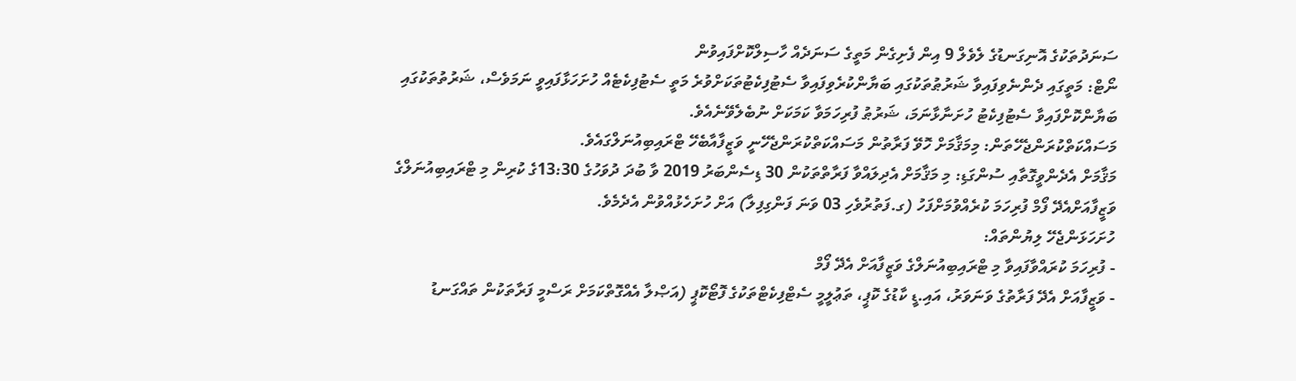ސަނަދުތަކުގެ އޮނިގަނޑުގެ ލެވެލް 9 އިން ފެށިގެން މަތީގެ ސަނަދެއް ހާސިލްކޮށްފައިވުން
ނޯޓް: މަތީގައި ދެންނެވިފައިވާ ޝަރުޠުތަކުގައި ބަޔާންކުރެވިފައިވާ ސެޓުފިކެޓުތަކަށްވުރެ މަތީ ސެޓުފިކެޓެއް ހުށަހަޅާފައިވީ ނަމަވެސް، ޝަރުތުތަކުގައި ބަޔާންކޮށްފައިވާ ސެޓުފިކެޓު ހުށަނާޅާނަމަ، ޝަރުޠު ފުރިހަމަވާ ކަމަކަށް ނުބެލެވޭނެއެވެ.
މަސައްކަތްކުރަންޖެހޭތަން: މިމަޤާމަށް ހޮވޭ ފަރާތުން މަސައްކަތްކުރަންޖެހޭނީ ވަޒީފާއާބެހޭ ޓްރައިބިއުނަލްގައެވެ.
މަޤާމަށް އެދެންވީގޮތާއި ސުންގަޑި: މި މަޤާމަށް އެދިލައްވާ ފަރާތްތަކުން 30 ޑިސެންބަރު 2019 ވާ ބުދަ ދުވަހުގެ 13:30ގެ ކުރިން މި ޓްރައިބިއުނަލްގެ ވަޒީފާއަށްއެދޭ ފޯމް ފުރިހަމަ ކުރެއްވުމަށްފަހު (ގ.ފަތުރުވެހި 03 ވަނަ ފަންގިފިލާ) އަށް ހުށަހެޅުއްވުން އެދެމެވެ.
ހުށަހަޅަންޖެހޭ ލިޔުންތައް:
- ފުރިހަމަ ކުރައްވާފައިވާ މި ޓްރައިބިއުނަލްގެ ވަޒީފާއަށް އެދޭ ފޯމް
- ވަޒީފާއަށް އެދޭ ފަރާތުގެ ވަނަވަރު، އައި.ޑީ ކާޑުގެ ކޮޕީ، ތަޢުލީމީ ސެޓްފިކެޓްތަކުގެ ފޮޓޯކޮޕީ (އަޞްލާ އެއްގޮތްކަމަށް ރަސްމީ ފަރާތަކުން ތައްގަނޑު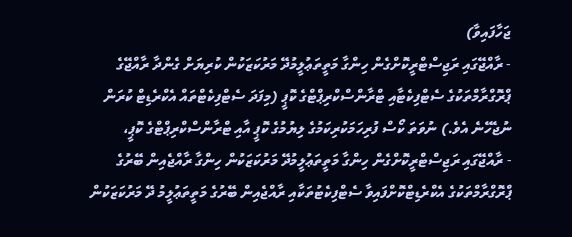ޖަހާފައިވާ)
- ރާއްޖޭގައި ރަޖިސްޓްރީކޮށްގެން ހިންގާ މަތީތަޢުލީމުދޭ މަރުކަޒަކުން ކުރިޔަށް ގެންދާ ރާއްޖޭގެ ޕްރޮގްރާމްތަކުގެ ސެޓްފިކެޓާއި ޓްރާންސްކްރިޕްޓްގެ ކޮޕީ (މިފަދަ ސެޓްފިކެޓްތައް އެކްރެޑިޓް ކުރަން ނުޖެހޭނެ އެވެ.) ނުވަތަ ކޯސް ފުރިހަމަކުރިކަމުގެ ލިޔުމުގެ ކޮޕީ އާއި ޓްރާންސްކްރިޕްޓްގެ ކޮޕީ،
- ރާއްޖޭގައި ރަޖިސްޓްރީކޮށްގެން ހިންގާ މަތީތަޢުލީމުދޭ މަރުކަޒަކުން ހިންގާ ރާއްޖެއިން ބޭރުގެ ޕްރޮގްރާމްތަކުގެ އެކްރެޑިޓްކޮށްފައިވާ ސެޓްފިކެޓުތަކާއި ރާއްޖެއިން ބޭރުގެ މަތީތަޢުލީމު ދޭ މަރުކަޒަކުން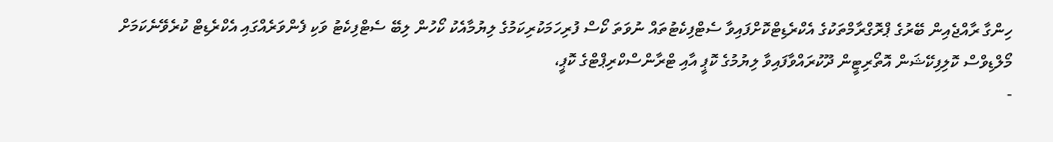ހިންގާ ރާއްޖެއިން ބޭރުގެ ޕްރޮގްރާމްތަކުގެ އެކްރެޑިޓްކޮށްފައިވާ ސެޓްފިކެޓުތައް ނުވަތަ ކޯސް ފުރިހަމަކުރިކަމުގެ ލިޔުމާއެކު ކޯހުން ލިބޭ ސެޓްފިކެޓު ވަކި ފެންވަރެއްގައި އެކްރެޑިޓް ކުރެވޭނެކަމަށް މޯލްޑިވްސް ކޮލިފިކޭޝަން އޮތޯރިޓީން ދޫކުރައްވާފައިވާ ލިޔުމުގެ ކޮޕީ އާއި ޓްރާންސްކްރިޕްޓްގެ ކޮޕީ،
-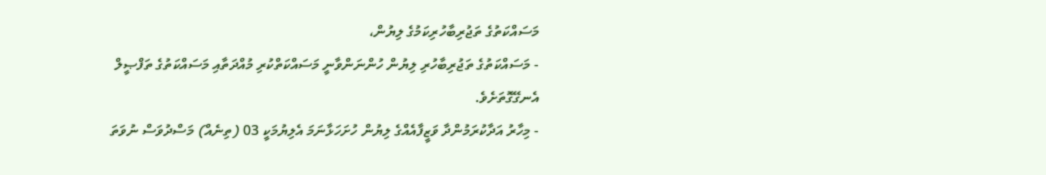މަސައްކަތުގެ ތަޖުރިބާހުރިކަމުގެ ލިޔުން،
- މަސައްކަތުގެ ތަޖުރިބާހުރި ލިޔުން ހުންނަންވާނީ މަސައްކަތްކުރި މުއްދަތާއި މަސައްކަތުގެ ތަފްޞީލް އެނގޭގޮތަށެވެ.
- މިހާރު އަދާކުރަމުންދާ ވަޒީފާއެއްގެ ލިޔުން ހުށަހަޅާނަމަ އެލިޔުމަކީ 03 (ތިނެއް) މަސްދުވަސް ނުވަތަ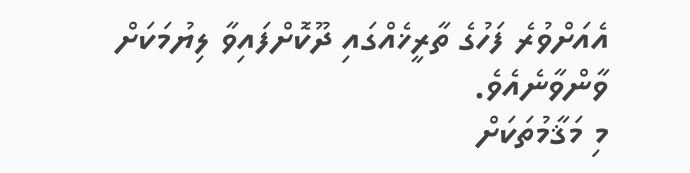އެއަށްވުރެ ފަހުގެ ތާރީޚެއްގައި ދޫކޮށްފައިވާ ލިޔުމަކަށް ވާންވާނެއެވެ.
މި މަޤާމުތަކަށް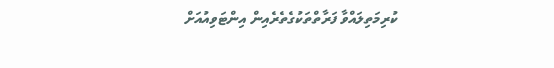ކުރިމަތިލައްވާ ފަރާތްތަކުގެތެރެއިން އިންޓަވިއުއަށް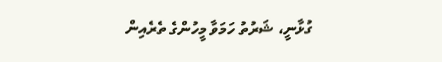ގުޅާނީ، ޝަރުތު ހަމަވާ މީހުންގެ ތެރެއިން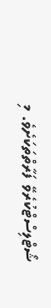ޝޯޓްލިސްޓްކުރެވޭ ފަރާތްތަކަށެވެ. މި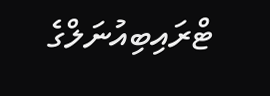ޓްރައިބިއުނަލްގެ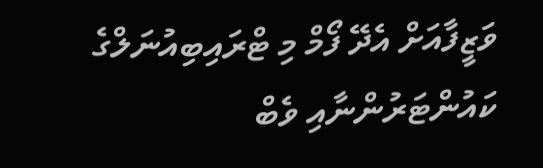ވަޒީފާއަށް އެދޭ ފޯމް މި ޓްރައިބިއުނަލްގެ ކައުންޓަރުންނާއި ވެބް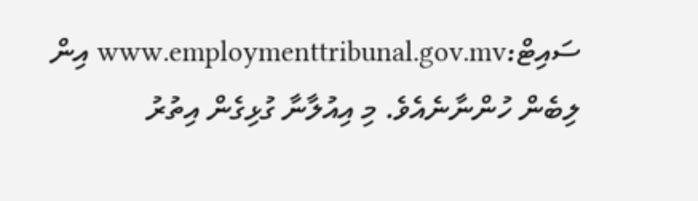ސައިޓް:www.employmenttribunal.gov.mv އިން ލިބެން ހުންނާނެއެވެ. މި އިއުލާނާ ގުޅިގެން އިތުރު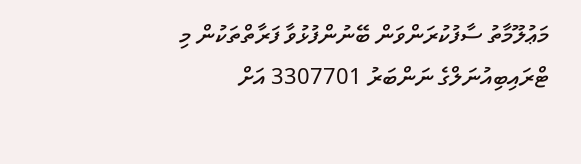މަޢުލޫމާތު ސާފުކުރަންވަން ބޭނުންފުޅުވާ ފަރާތްތަކުން މި ޓްރައިބިއުނަލްގެ ނަންބަރު 3307701 އަށް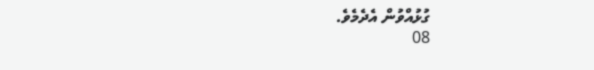ގުޅުއްވުން އެދެމެވެ.
08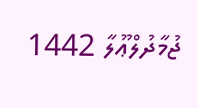ޖުމާދުލްޢޫލާ 1442